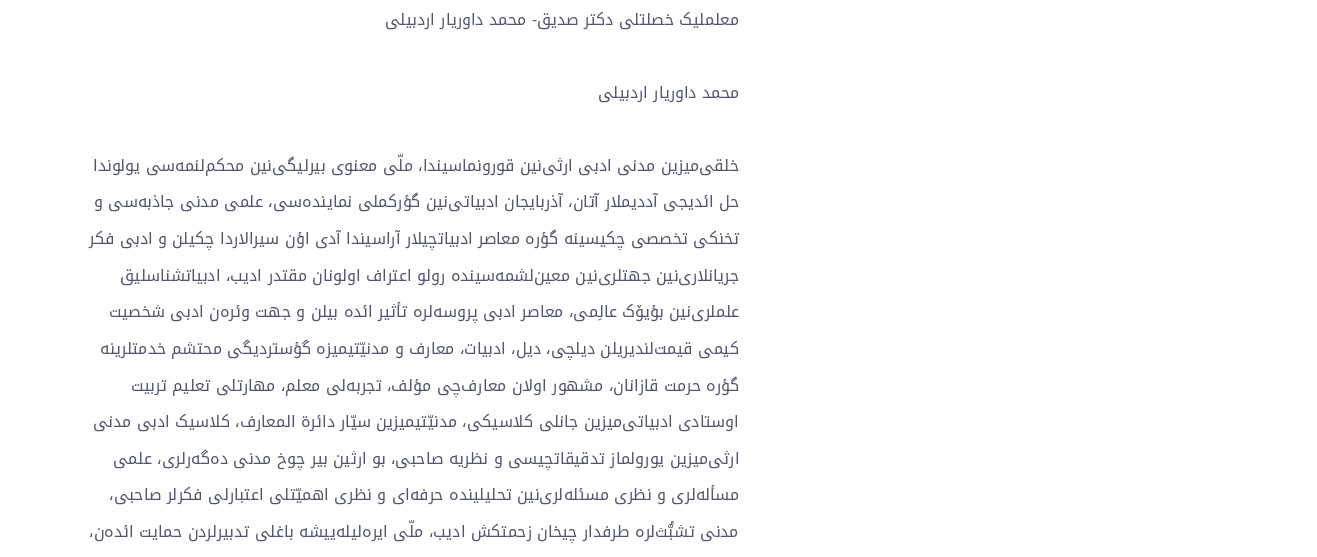معلملیک خصلتلی دکتر صدیق- محمد داوریار اردبیلی

محمد داوریار اردبیلی

خلقی‌میزین مدنی ادبی ارثی‌نین قورونماسیندا، ملّی معنوی بیرلیگی‌نین محکم‌لنمه‌سی یولوندا حل ائدیجی آددیملار آتان، آذربایجان ادبیاتی‌نین گؤرکملی نماینده‌سی، علمی مدنی جاذبه‌سی و تخنکی تخصصی چکیسینه گؤره معاصر ادبیاتچیلار آراسیندا آدی اؤن سیرالاردا چکیلن و ادبی فکر جریانلاری‌نین جهتلری‌نین معین‌لشمه‌سینده رولو اعتراف اولونان مقتدر ادیب، ادبیاتشناسلیق علملری‌نین بؤیۆک عالِمی، معاصر ادبی پروسه‌لره تأثیر ائده بیلن و جهت وئره‌ن ادبی شخصیت کیمی قیمت‌لندیریلن ديلچی، دیل، ادبیات، معارف و مدنیّتیمیزه گؤستردیگی محتشم خدمتلرینه گؤره حرمت قازانان، مشهور اولان معارف‌چی مؤلف، تجربه‌لی معلم، مهارتلی تعلیم تربیت اوستادی ادبیاتی‌میزین جانلی کلاسیکی، مدنیّتیمیزین سیّار دائرة المعارف، کلاسیک ادبی مدنی ارثی‌میزین یورولماز تدقیقاتچیسی و نظریه صاحبی، بو ارثین بیر چوخ مدنی ده‌گه‌رلری، علمی مسأله‌لری و نظری مسئله‌لری‌نین تحلیلینده حرفه‌ای و نظری اهمیّتلی اعتبارلی فکرلر صاحبی، مدنی تشبُّث‌لره طرفدار چیخان زحمتکش ادیب، ملّی ایره‌لیله‌ییشه باغلی تدبیرلردن حمایت ائده‌ن،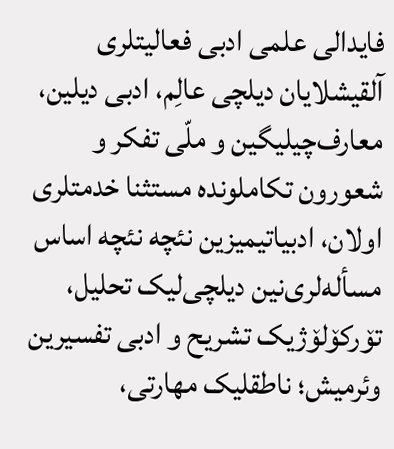فایدالی علمی ادبی فعالیتلری آلقیشلایان دیلچی عالِم، ادبی دیلین، معارف‌چیلیگین و ملّی تفکر و شعورون تکاملونده مستثنا خدمتلری اولان، ادبیاتیمیزین نئچه نئچه اساس مسأله‌لری‌نین دیلچی‌لیک تحلیل، تۆرکۆلۆژیک تشریح و ادبی تفسیرین وئرمیش؛ ناطقلیک مهارتی،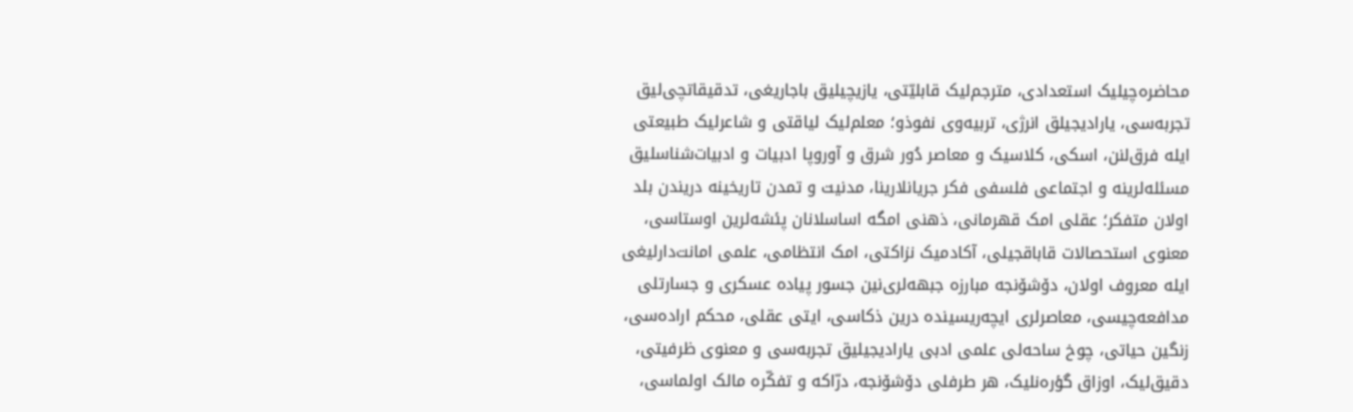محاضره‌چیلیک استعدادی، مترجم‌لیک قابلیّتی، یازیچیلیق باجاریغی، تدقیقاتچی‌لیق تجربه‌سی، یارادیجیلق انرژی، تربیه‌وی نفوذو؛ معلم‌لیک لیاقتی و شاعرلیک طبیعتی ایله فرق‌لنن، اسکی، کلاسیک و معاصر دُور شرق و آوروپا ادبیات و ادبیات‌شناسلیق مسئله‌لرینه و اجتماعی فلسفی فکر جریانلارینا، مدنیت و تمدن تاریخینه دریندن بلد اولان متفکر؛ عقلی امک قهرمانی، ذهنی امگه اساسلانان پئشه‌لرین اوستاسی، معنوی استحصالات قاباقجیلی، آکادمیک نزاکتی، امک انتظامی، علمی امانت‌دارلیغی ایله معروف اولان، دۆشۆنجه مبارزه جبهه‌لری‌نین جسور پیاده عسکری و جسارتلی مدافعه‌چیسی، معاصرلری ایچه‌ریسینده درین ذکاسی، ایتی عقلی، محکم اراده‌سی، زنگین حیاتی، چوخ ساحه‌لی علمی ادبی یارادیجیلیق تجربه‌سی و معنوی ظرفیتی، دقیق‌‌لیک، اوزاق گؤره‌نلیک، هر طرفلی دۆشۆنجه، درّاکه و تفکّره مالک اولماسی،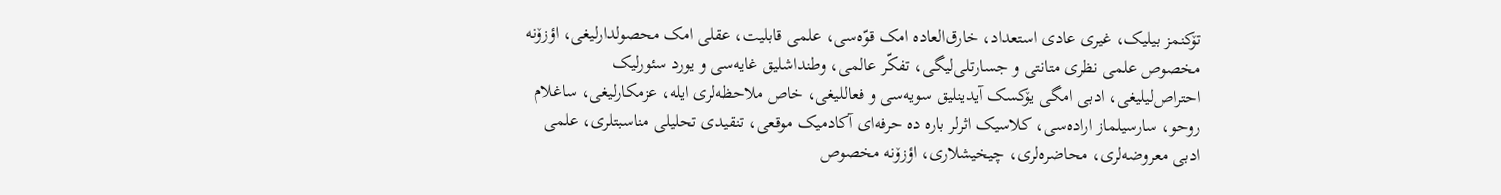تۆکنمز بیلیک، غیری عادی استعداد، خارق‌العاده امک قوّه‌سی، علمی قابلیت، عقلی امک محصولدارلیغی، اؤزۆنه مخصوص علمی نظری متانتی و جسارتلی‌لیگی، تفکّر عالمی، وطنداشلیق غایه‌سی و یورد سئورلیک احتراص‌‌لیلیغی، ادبی امگی یۆکسک آیدینلیق سویه‌سی و فعاللیغی، خاص ملاحظه‌لری ایله، عزمکارلیغی، ساغلام روحو، سارسیلماز اراده‌سی، کلاسیک اثرلر باره ده حرفه‌ای آکادمیک موقعی، تنقیدی تحلیلی مناسبتلری، علمی ادبی معروضه‌لری، محاضره‌لری، چیخیشلاری، اؤزۆنه مخصوص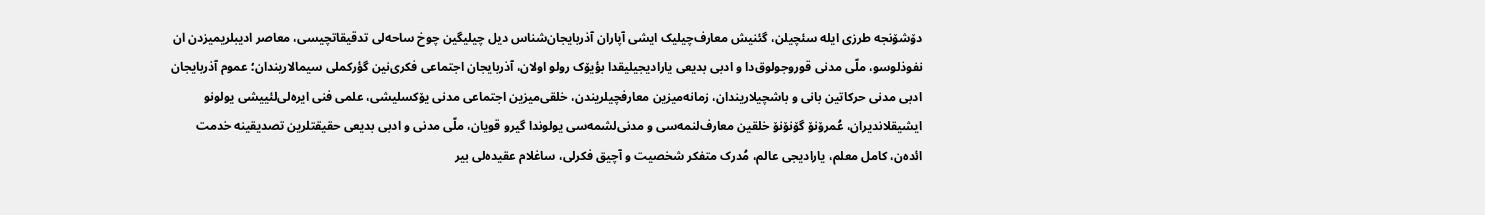دۆشۆنجه طرزی ایله سئچیلن، گئنیش معارف‌چیلیک ایشی آپاران آذربایجان‌شناس دیل چیلیگین چوخ ساحه‌لی تدقیقاتچیسی، معاصر ادیبلریمیزدن ان نفوذلوسو، ملّی مدنی قوروجولوق‌دا و ادبی بدیعی یارادیجیلیقدا بؤیۆک رولو اولان، آذربایجان اجتماعی فکری‌نین گؤرکملی سیمالاریندان؛ عموم آذربایجان ادبی مدنی حرکاتین بانی و باشچیلاریندان، زمانه‌میزین معارفچیلریندن، خلقی‌میزین اجتماعی مدنی یۆکسلیشی، علمی فنی ایره‌لی‌لئییشی یولونو ایشیقلاندیران، عُمرۆنۆ گۆنۆنۆ خلقین معارف‌لنمه‌سی و مدنی‌لشمه‌سی یولوندا گیرو قویان، ملّی مدنی و ادبی بدیعی حقیقتلرین تصدیقینه خدمت ائده‌ن، کامل معلم، یارادیجی عالم، مُدرک متفکر شخصیت و آچیق فکرلی، ساغلام عقیده‌لی بیر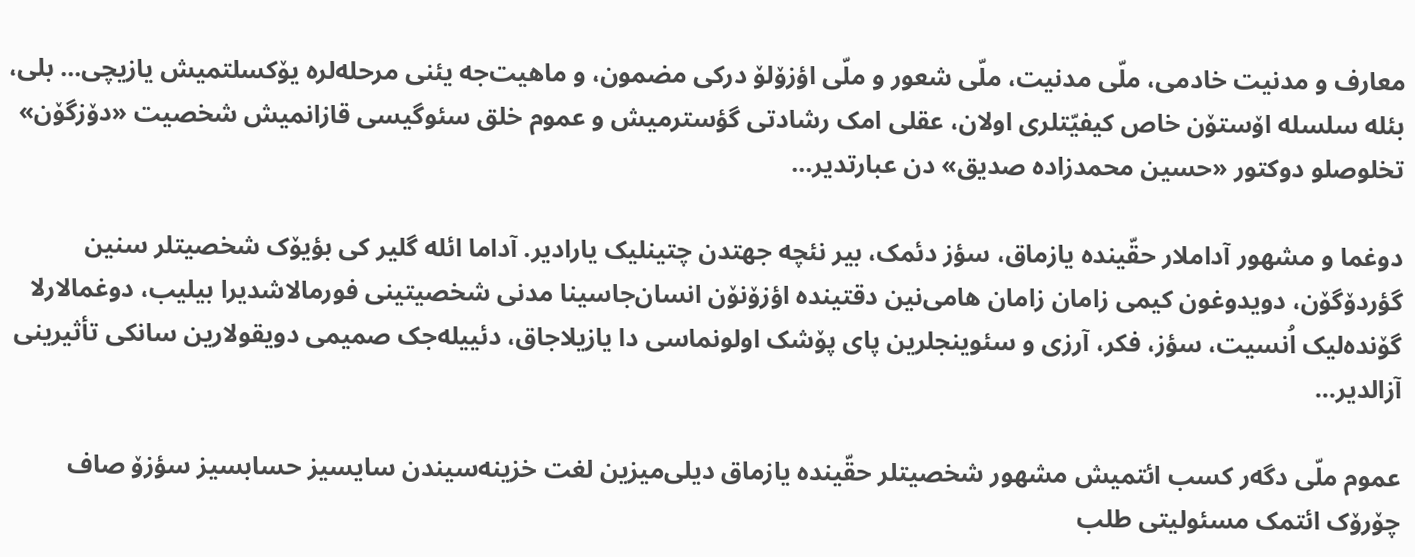معارف و مدنیت خادمی، ملّی مدنیت، ملّی شعور و ملّی اؤزۆلۆ درکی مضمون، و ماهیت‌جه ‌یئنی مرحله‌لره یۆکسلتمیش یازیچی... بلی، بئله سلسله اۆستۆن خاص کیفیّتلری‌ اولان، عقلی امک رشادتی گؤسترمیش و عموم خلق سئوگیسی قازانمیش شخصیت «دۆزگۆن» تخلوصلو دوکتور «حسین محمدزاده‌ صدیق» دن عبارتدیر...

دوغما و مشهور آداملار حقّینده یازماق، سؤز دئمک، بیر نئچه جهتدن چتینلیک یارادیر. آداما ائله گلیر کی بؤیۆک شخصیتلر سنین گؤردۆگۆن، دویدوغون کیمی زامان زامان هامی‌نین دقتینده اؤزۆنۆن انسان‌جاسینا مدنی شخصیتینی فورمالاشدیرا بیلیب، دوغمالارلا گۆنده‌لیک اُنسیت، سؤز، فکر، آرزی و سئوینجلرین پای پۆشک اولونماسی دا یازیلاجاق، دئییله‌جک صمیمی دویقولارین سانکی تأثیرینی آزالدیر...

عموم ملّی دگه‌ر کسب ائتمیش مشهور شخصیتلر حقّینده یازماق دیلی‌میزین لغت خزینه‌سیندن سایسیز حسابسیز سؤزۆ صاف چۆرۆک ائتمک مسئولیتی طلب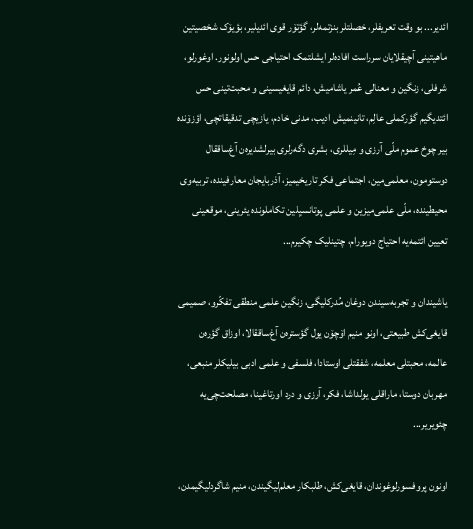ائدیر... بو وقت تعریفلر، خصلتلر بنزتمه‌لر، گؤتۆر قوی ائدیلیر، بؤیۆک شخصیتین ماهیتینی آچیقلایان سرراست افاده‌لر ایشلتمک احتیاجی حس اولونور. اوغورلو، شرفلی، زنگین و معنالی عُمر یاشامیش، دائم قایغیسینی و محبت‌تینی حس ائتدیگیم گؤرکملی عالِم، تانینمیش ادیب، مدنی خادم، یازیچی تدقیقاتچی، اؤزۆنده بیر چوخ عموم ملّی آرزی و مِیللری، بشری دگه‌رلری بیرلشدیره‌ن آغ‌ساققال دوستومون، معلمی‌مین، اجتماعی فکر تاریخیمیز، آذربایجان معارفینده، تربیه‌وی محیطینده، ملّی علمی‌میزین و علمی پوتانسیِلین تکاملونده یئرینی، موقعینی تعیین ائتمه‌یه احتیاج دویورام، چتینلیک چکیرم...

یاشیندان و تجربه‌سیندن دوغان مُدرکلیگی، زنگین علمی منطقی تفکّرو، صمیمی قایغی‌کش طبیعتی، اونو منیم اۆچۆن یول گؤستره‌ن آغ‌ساققالا، اوزاق گؤره‌ن عالمه، محبتلی معلمه، شفقتلی اوستادا، فلسفی و علمی ادبی بیلیکلر منبعی، مهربان دوستا، ماراقلی یولداشا، فکر، آرزی و درد اورتاغینا، مصلحت‌چی‌یه چئویریر...

اونون پروفسورلوغوندان، قایغی‌کش، طلبکار معلم‌لیگیندن، منیم شاگردلیگیمدن،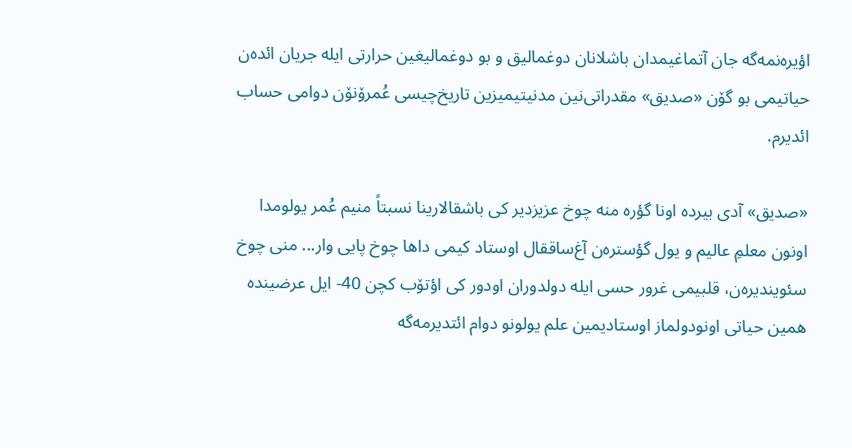اؤیره‌نمه‌گه جان آتماغیمدان باشلانان دوغمالیق و بو دوغمالیغین حرارتی ایله جریان ائده‌ن حیاتیمی بو گۆن «صدیق» مقدراتی‌نین مدنیتیمیزین تاریخ‌چیسی عُمرۆنۆن دوامی حساب ائدیرم.

«صدیق» آدی بیرده اونا گؤره منه چوخ عزیزدیر کی باشقالارینا نسبتاً منیم عُمر یولومدا اونون معلمِ عالیم و یول گؤستره‌ن آغ‌ساققال اوستاد کیمی داها چوخ پایی وار... منی چوخ سئویندیره‌ن، قلبیمی غرور حسی ایله دولدوران اودور کی اؤتۆب کچن 40- ایل عرضینده همین حیاتی اونودولماز اوستادیمین علم یولونو دوام ائتدیرمه‌گه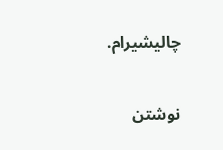چالیشیرام.

نوشتن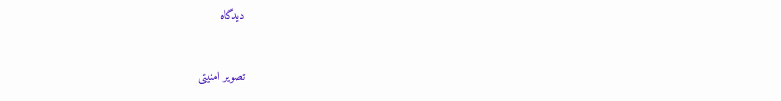دیدگاه


تصویر امنیتی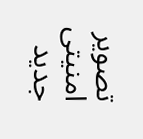تصویر امنیتی جدید